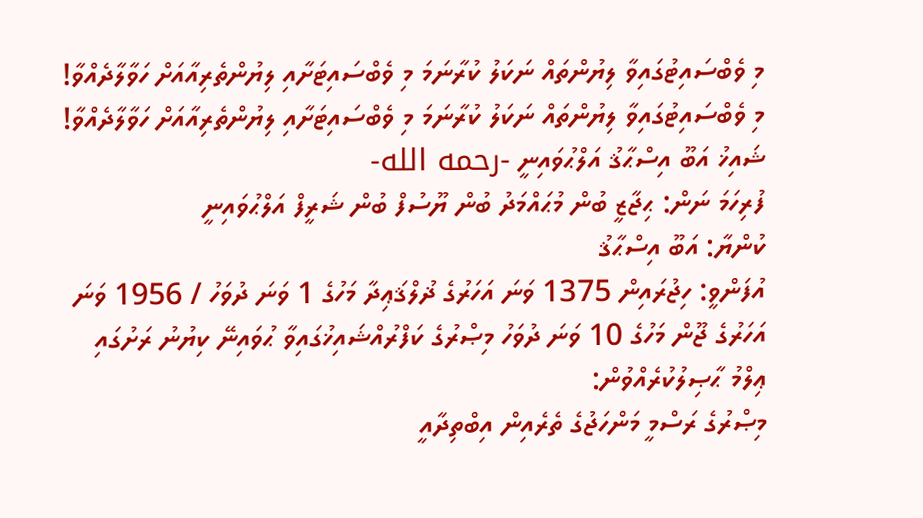މި ވެބްސައިޓުގައިވާ ލިޔުންތައް ނަކަލު ކުރާނަމަ މި ވެބްސައިޓަށާއި ލިޔުންތެރިއާއަށް ހަވާލާދެއްވާ!
މި ވެބްސައިޓުގައިވާ ލިޔުންތައް ނަކަލު ކުރާނަމަ މި ވެބްސައިޓަށާއި ލިޔުންތެރިއާއަށް ހަވާލާދެއްވާ!
ޝައިޚު އަބޫ އިސްޙާޤު އަލްޙުވައިނީ -رحمه الله-
ފުރިހަމަ ނަން: ޙިޖާޒީ ބުން މުޙައްމަދު ބުން ޔޫސުފް ބުން ޝަރީފް އަލްޙުވައިނީ
ކުންޔާ: އަބޫ އިސްޙާޤު
އުފަންވީ: ހިޖުރައިން 1375 ވަނަ އަހަރުގެ ޛުލްޤަޢިދާ މަހުގެ 1 ވަނަ ދުވަހު / 1956 ވަނަ އަހަރުގެ ޖޫން މަހުގެ 10 ވަނަ ދުވަހު މިޞްރުގެ ކަފްރުއްޝައިޚުގައިވާ ޙުވައިނޭ ކިޔުނު ރަށުގައި
ޢިލްމު ޙާޞިލުކުރެއްވުން:
މިޞްރުގެ ރަސްމީ މަންހަޖުގެ ތެރެއިން އިބްތިދާއީ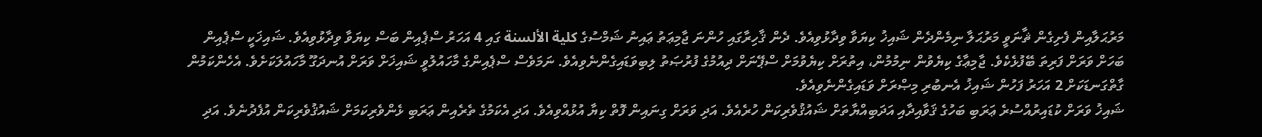މަރުޙަލާއިން ފެށިގެން ޘާނަވީ މަރުޙަލާ ނިމެންދެން ޝައިޚު ކިޔަވާ ވިދާޅުވިއެވެ. ދެން ޤާހިރާގައި ހުންނަ ޖާމިޢަތު ޢައިނު ޝަމްސުގެ كلية الألسنة ގައި 4 އަހަރު ސްޕެއިން ބަސް ކިޔަވާ ވިދާޅުވިއެވެ. ޝައިޚަކީ ސްޕެއިން ބަހަށް ވަރަށް ފަރިތަ ބޭފުޅެކެވެ. ޖާމިޢާގެ ކިޔެވުން ނިމުމުން، އިތުރަށް ކިޔެވުމަށް ސްޕޭނަށް ދިއުމުގެ ފުރުޞަތު ލިބިވަޑައިގެންނެވިއެވެ. ނަމަވެސް ސްޕެއިންގެ މާހައުލުވީ ޝައިޚަށް ވަރަށް އުނދަގޫ މާހައުލަކަށެވެ. އެހެންކަމުން ގާތްގަނޑަކަށް 2 އަހަރު ފަހުން ޝައިޚު އެނބުރި މިޞްރަށް ވަޑައިގެންނެވިއެވެ.
ޝައިޚު ވަރަށް ކުޑައިރުއްސުރެ ޢަރަބި ބަހުގެ ޤަވާއިދާއި އަދަބިއްޔާތަށް ޝައުޤުވެރިކަން ހުރެއެވެ. އަދި ވަރަށް ގިނައިން ފޮތް ކިޔާ އުޅުއްވިއެވެ. އަދި އެކަމުގެ ތެރެއިން ޢަރަބި ޅެންވެރިކަމަށް ޝައުޤުވެރިކަން އުފެދުނެވެ. އަދި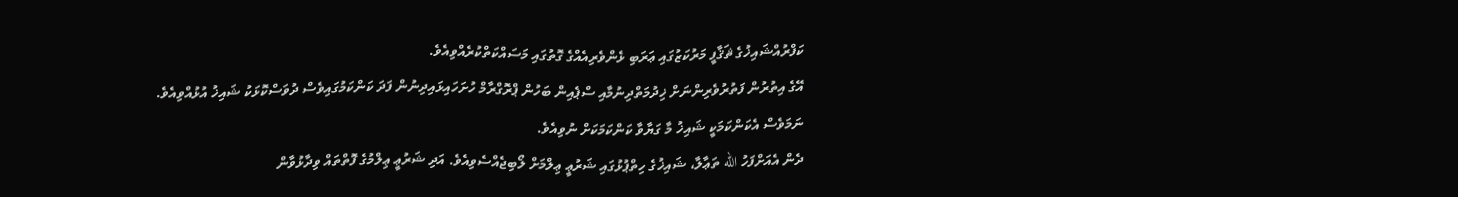ކަފްރުއްޝައިޚުގެ ޘަޤާފީ މަރުކަޒުގައި ޢަރަބި ޅެންވެރިއެއްގެ ގޮތުގައި މަސައްކަތްކުރެއްވިއެވެ.
އޭގެ އިތުރުން ފަތުރުވެރިންނަށް ޚިދުމަތްދިނުމާއި ސްޕެއިން ބަހުން ޕްރޮގްރާމް ހުށަހައިޅައިދިނުން ފަދަ ކަންކަމުގައިވެސް ދުވަސްކޮޅަކު ޝައިޚު އުޅުއްވިއެވެ. ނަމަވެސް އެކަންކަމަކީ ޝައިޚު މާ ގަޔާވާ ކަންކަމަކަށް ނުވިއެވެ.
ދެން އެއަށްފަހު الله ތަޢާލާ، ޝައިޚުގެ ހިތްޕުޅުގައި ޝަރުޢީ ޢިލްމަށް ލޯބިޖެއްސެވިއެވެ. އަދި ޝަރުޢީ ޢިލްމުގެ ފޮތްތައް ވިދާޅުވާން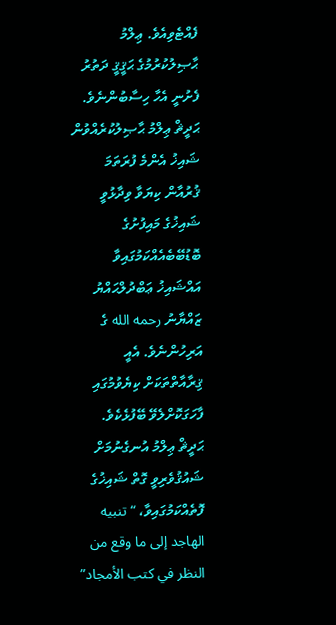ފެއްޓެވިއެވެ. ޢިލްމު ޙާޞިލުކުރުމުގެ ޙަޤީޤީ ދަތުރު ފެށުނީ އެހާ ހިސާބުންނެވެ.
ޙަދީޘް ޢިލްމު ޙާޞިލުކުރެއްވުން
ޝައިޚު އެންމެ ފުރަތަމަ ޤުރުއާން ކިޔަވާ ވިދާޅުވީ ޝައިޚުގެ މައިފުށުގެ ބޮޑުބޭބެއެއްކަމުގައިވާ އައްޝައިޚު ޢަބްދުލްޙައްޔު ޒައްޔާނު رحمه الله ގެ އަރިހުންނެވެ. އެއީ ޤިރާއާތްތަކަށް ކިޔެވުމުގައި ފާހަގަކޮށްލެވޭ ބޭފުޅެކެވެ.
ޙަދީޘް ޢިލްމު އުނގެނުމަށް ޝައުޤުވެރިވީ ގޮތް ޝައިޚުގެ ފޮތެއްކަމުގައިވާ، “تنبيه الهاجد إلى ما وقع من النظر في كتب الأمجاد”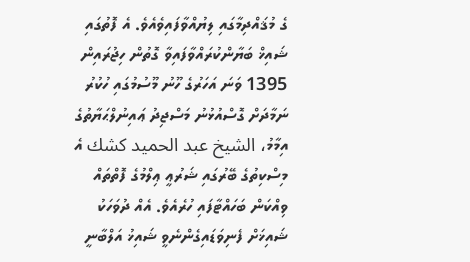ގެ މުޤައްދިމާގައި ލިޔުއްވާފައިވެއެވެ. އެ ފޮތުގައި ޝައިޚް ބަޔާންކުރައްވާފައިވާ ގޮތުން ހިޖުރައިން 1395 ވަނަ އަހަރުގެ ހޫނު މޫސުމުގައި ހުކުރު ނަމާދަށް ގޮސްއުޅުނު މަސްޖިދު ޢައިނުލްޙަޔާތުގެ އިމާމު، الشيخ عبد الحميد كشك އެ މިސްކިތުގެ ބޭރުގައި ޝަރުޢީ ޢިލްމުގެ ފޮތްތައް ވިއްކަން ބަހައްޓާފައި ހުރެއެވެ. އެއް ދުވަހަކު ޝައިޚަށް ފެނިވަޑައިގެންނެވީ ޝައިޚު އަލްބާނީ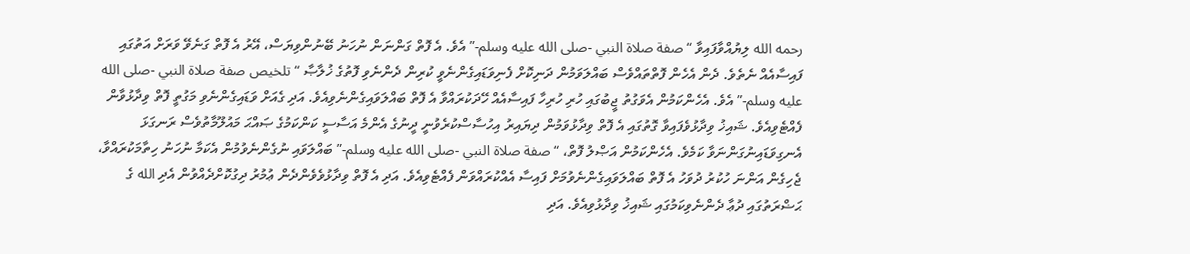رحمه الله ލިޔުއްވާފައިވާ “صفة صلاة النبي -صلى الله عليه وسلم-” އެވެ. އެ ފޮތް ގަންނަން ނުހަނު ބޭނުންވިޔަސް، އޭރު އެ ފޮތް ގަނެވޭ ވަރަށް އަތުގައި ފައިސާއެއް ނެތެވެ. ދެން އެހެން ފޮތްތައްވެސް ބައްލަވަމުން ދަނިކޮށް ފެނިވަޑައިގެންނެވީ ކުރިން ދެންނެވި ފޮތުގެ ޚުލާޞާ “تلخيص صفة صلاة النبي -صلى الله عليه وسلم-” އެވެ. އެހެންކަމުން އެވަގުތު ޖީބުގައި ހުރި ހުރިހާ ފައިސާއެއް ހޭދަކުރައްވާ އެ ފޮތް ބައްލަވައިގެންނެވިއެވެ. އަދި ގެއަށް ވަޑައިގެންނެވި މަގުތީ ފޮތް ވިދާޅުވާން ފެއްޓެވިއެވެ. ޝައިޚު ވިދާޅުވެފައިވާ ގޮތުގައި އެ ފޮތް ވިދާޅުވަމުން ދިޔައިރު އިހުސާސްކުރެވުނީ ދީނުގެ އެންމެ އަސާސީ ކަންކަމުގެ ޞައްޙަ މައުލޫމާތުވެސް ރަނގަޅަ އެނގިވަޑައިނުގަންނަވާ ކަމެވެ. އެހެންކަމުން އަޞްލު ފޮތް، “صفة صلاة النبي -صلى الله عليه وسلم-” ބައްލަވައި ނުގެންނެވުމުން އެކަމާ ނުހަނު ހިތާމަކުރައްވާ، ޖެހިގެން އަންނަ ހުކުރު ދުވަހު އެ ފޮތް ބައްލަވައިގެންނެވުމަށް ފައިސާ އެއްކުރައްވަން ފެއްޓެވިއެވެ. އަދި އެ ފޮތް ވިދާޅުވެވެންދެން ޢުމުރު ދިގުކޮށްދެއްވުން އެދި الله ގެ ޙަޟްރަތުގައި ދުޢާ ދެންނެވިކަމުގައި ޝައިޚު ވިދާޅުވިއެވެ. އަދި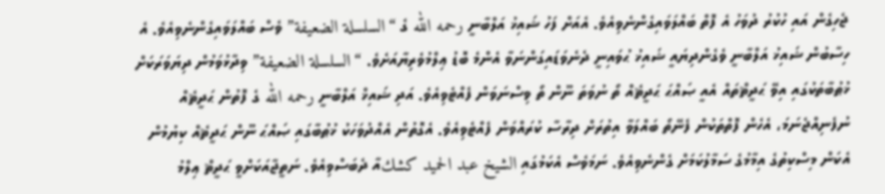ޖެހިގެން އައި ހުކުރު ދުވަހު އެ ފޮތް ބައްލަވައިގެންނެވިއެވެ. އެއަށް ފަހު ޝައިޚު އަލްބާނީ رحمه الله ގެ “السلسلة الضعيفة” ވެސް ބައްލަވައިގެންނެވިއެވެ. އެ ހިސާބުން ޝައިޚު އަލްބާނީ ވެގެންދިޔައީ ޝައިޚު ޙުވައިނީ ދެނެވަޑައިގަންނަވާ އެންމެ ބޮޑު ޢިލްމުވެރިޔާއަށެވެ. “السلسلة الضعيفة” ވިދާޅުވަމުން ދިޔަވަރަކަށް ޚުޠުބާތަކުގައި އިވޭ ޙަދީޘްތައް އެއީ ޞައްޙަ ޙަދީޘެއް ތޯ ނުވަތަ ނޫން ތޯ ވިސްނަވަން ފެއްޓެވިއެވެ. އަދި ޝައިޚް އަލްބާނީ رحمه الله ގެ ފޮތުން ޙަދީޘެއް ނުފެނިއްޖެނަމަ، އެހެން ފޮތްތަކުން ފެނޭތޯ ބައްލަވާ އިތުރަށް ދިރާސާ ކުރައްވަން ފެއްޓެވިއެވެ. އެގޮތުން އެއްދުވަހަކު ޚުޠުބާގައި ޞައްޙަ ނޫން ޙަދީޘެއް ކިޔުމުން އެކަން މިސްކިތުގެ އިމާމުގެ ސަމާލުކަމަށް ގެންނެވިއެވެ. ނަމަވެސް އެކަމުގައި الشيخ عبد الحميد كشكއާ ދެބަސްވިއެވެ. ނަތީޖާއަކަށްވީ ޙަދީޘް ޢިލްމު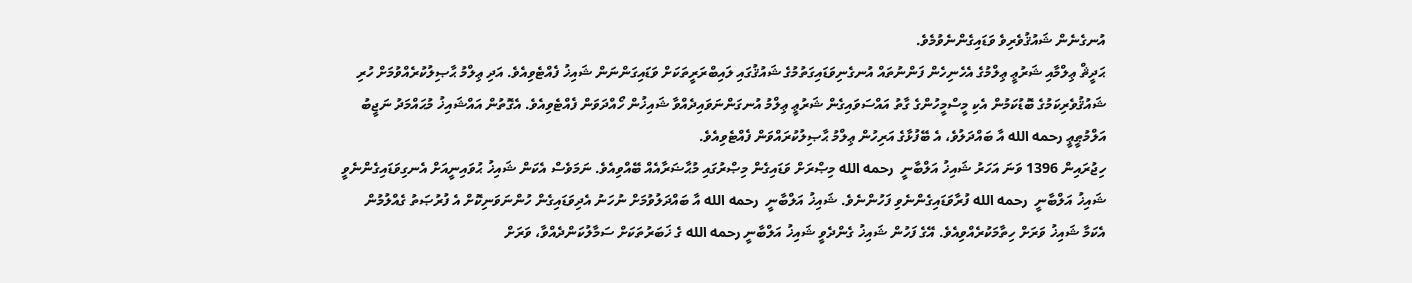އުނގެނެން ޝައުޤުވެރިވެ ވަޑައިގެންނެވުމެވެ.
ޙަދީޘް ޢިލްމާއި ޝަރުޢީ ޢިލްމުގެ އެހެނިހެން ފަންނުތައް އުނގެނިވަޑައިގަތުމުގެ ޝައުޤުގައި ލައިބްރަރީތަކަށް ވަޑައިގަންނަން ޝައިޚު ފެއްޓެވިއެވެ. އަދި ޢިލްމު ޙާޞިލުކުރެއްވުމަށް ހުރި ޝައުޤުވެރިކަމުގެ ބޮޑުކަމުން އެކި މީސްމީހުންގެ ގާތު އައްސަވައިގެން ޝަރުޢީ ޢިލްމު އުނގަންނަވައިދެއްވާ ޝައިޚުން ހޯއްދަވަން ފެއްޓެވިއެވެ. އެގޮތުން އައްޝައިޚު މުޙައްމަދު ނަޖީބު އަލްމުޠީޢީ رحمه الله އާ ބައްދަލުވެ، އެ ބޭފުޅާގެ އަރިހުން ޢިލްމު ޙާޞިލުކުރައްވަން ފެއްޓެވިއެވެ.
ހިޖުރައިން 1396 ވަނަ އަހަރު ޝައިޚު އަލްބާނީ  رحمه الله މިޞްރަށް ވަޑައިގެން މިޞްރުގައި މުޙާޟަރާއެއް ބޭއްވިއެވެ. ނަމަވެސް އެކަން ޝައިޚު ޙުވައިނީއަށް އެނގިވަޑައިގެންނެވީ ޝައިޚު އަލްބާނީ  رحمه الله ފުރާވަޑައިގެންނެވި ފަހުންނެވެ. ޝައިޚު އަލްބާނީ  رحمه الله އާ ބައްދަލުވުމަށް ނުހަނު އެދިވަޑައިގެން ހުންނަވަނިކޮށް އެ ފުރުޞަތު ގެއްލުމުން އެކަމާ ޝައިޚު ވަރަށް ހިތާމަކުރެއްވިއެވެ. އޭގެ ފަހުން ޝައިޚު ގެންދެވީ ޝައިޚު އަލްބާނީ رحمه الله ގެ ޚަބަރުތަކަށް ސަމާލުކަންދެއްވާ، ވަރަށް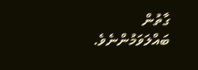ގާތުން ބައްލަވަމުންނެވެ.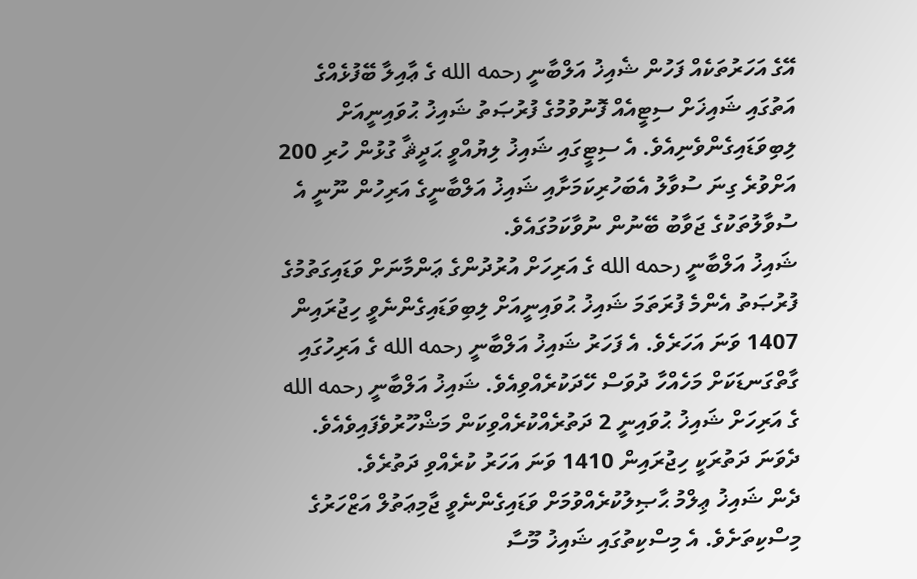އޭގެ އަހަރުތަކެއް ފަހުން ޝެއިޚު އަލްބާނީ رحمه الله ގެ ޢާއިލާ ބޭފުޅެއްގެ އަތުގައި ޝައިޚަށް ސިޓީއެއް ފޮނުވުމުގެ ފުރުޞަތު ޝައިޚު ޙުވައިނީއަށް ލިބިވަޑައިގެންވެނިއެވެ. އެ ސިޓީގައި ޝައިޚު ލިޔުއްވީ ޙަދީޘާ ގުޅުން ހުރި 200 އަށްވުރެ ގިނަ ސުވާލު އެބަހުރިކަމަށާއި ޝައިޚު އަލްބާނީގެ އަރިހުން ނޫނީ އެ ސުވާލުތަކުގެ ޖަވާބު ބޭނުން ނުވާކަމުގައެވެ.
ޝައިޚު އަލްބާނީ رحمه الله ގެ އަރިހަށް އުރުދުންގެ ޢަންމާނަށް ވަޑައިގަތުމުގެ ފުރުޞަތު އެންމެ ފުރަތަމަ ޝައިޚު ޙުވައިނީއަށް ލިބިވަޑައިގެންނެވީ ހިޖުރައިން 1407 ވަނަ އަހަރެވެ. އެ ފަހަރު ޝައިޚު އަލްބާނީ رحمه الله ގެ އަރިހުގައި ގާތްގަނޑަކަށް މަހެއްހާ ދުވަސް ހޭދަކުރެއްވިއެވެ. ޝައިޚު އަލްބާނީ رحمه الله ގެ އަރިހަށް ޝައިޚު ޙުވައިނީ 2 ދަތުރެއްކުރެއްވިކަން މަޝްހޫރުވެފައިވެއެވެ. ދެވަނަ ދަތުރަކީ ހިޖުރައިން 1410 ވަނަ އަހަރު ކުރެއްވި ދަތުރެވެ.
ދެން ޝައިޚު ޢިލްމު ޙާޞިލުކުރެއްވުމަށް ވަޑައިގެންނެވީ ޖާމިޢަތުލް އަޒްހަރުގެ މިސްކިތަށެވެ. އެ މިސްކިތުގައި ޝައިޚު މޫސާ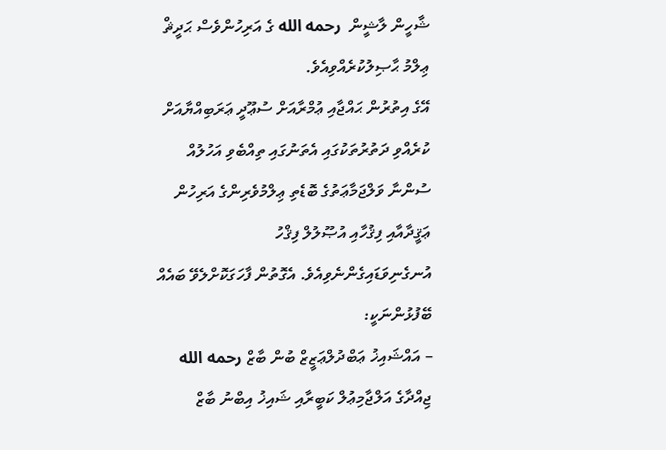ޝާހީން ލާޝީން  رحمه الله ގެ އަރިހުންވެސް ޙަދީޘް ޢިލްމު ޙާޞިލުކުރެއްވިއެވެ.
އޭގެ އިތުރުން ޙައްޖާއި ޢުމްރާއަށް ސުޢޫދީ ޢަރަބިއްޔާއަށް ކުރެއްވި ދަތުރުތަކުގައި އެތަނުގައި ތިއްބެވި އަހުލުއް ސުންނާ ވަލްޖަމާޢަތުގެ ބޮޑެތި ޢިލްމުވެރިންގެ އަރިހުން ޢަޤީދާއާއި ފިޤުހާއި އުޞޫލުލް ފިޤްހު އުނގެނިވަޑައިގެންނެވިއެވެ. އެގޮތުން ފާހަގަކޮށްލެވޭ ބައެއް ބޭފުޅުންނަކީ:
– އައްޝައިޚު ޢަބްދުލްޢަޒީޒް ބުން ބާޒް رحمه الله
ޖިއްދާގެ އަލްޖާމިޢުލް ކަބީރާއި ޝައިޚު އިބްނު ބާޒް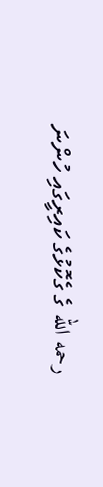رحمه الله ގެ ގެކޮޅުގެ ކައިރީގައި ހުންނަ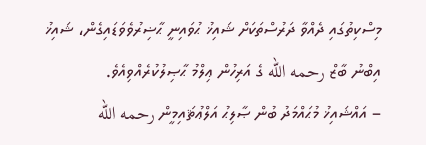މިސްކިތުގައި ދެއްވާ ދަރުސްތަކަށް ޝައިޚު ޙުވައިނީ ޙާޟިރުވެވަޑައިގެން، ޝައިޚު އިބްނު ބާޒް رحمه الله ގެ އަރިހުން ޢިލްމު ޙާޞިލުކުރެއްވިއެވެ.
– އައްޝައިޚު މުޙައްމަދު ބުން ޞާލިޙު އަލްޢުޘައިމީން رحمه الله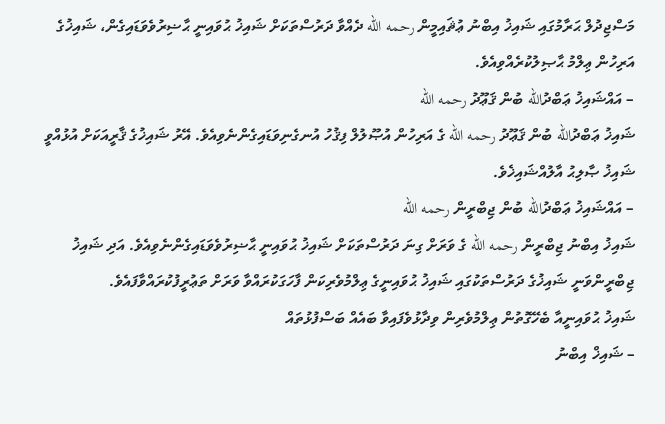މަސްޖިދުލް ޙަރާމުގައި ޝައިޚު އިބްނު ޢުޘައިމީން رحمه الله ދެއްވާ ދަރުސްތަކަށް ޝައިޚު ޙުވައިނީ ޙާޟިރުވެވަޑައިގެން، ޝައިޚުގެ އަރިހުން ޢިލްމު ޙާޞިލުކުރެއްވިއެވެ.
– އައްޝައިޚު ޢަބްދުالله ބުން ޤަޢޫދު رحمه الله
ޝައިޚު ޢަބްދުالله ބުން ޤަޢޫދު رحمه الله ގެ އަރިހުން އުޞޫލުލް ފިޤުހު އުނގެނިވަޑައިގެންނެވިއެވެ. އޭރު ޝައިޚުގެ ޤާރީއަކަށް އުޅުއްވީ ޝައިޚު ޞާލިޙު އާލުއްޝައިޚެވެ.
– އައްޝައިޚު ޢަބްދުالله ބުން ޖިބްރީން رحمه الله
ޝައިޚު އިބްނު ޖިބްރީން رحمه الله ގެ ވަރަށް ގިނަ ދަރުސްތަކަށް ޝައިޚު ޙުވައިނީ ޙާޟިރުވެވަޑައިގެންނެވިއެވެ. އަދި ޝައިޚު ޖިބްރީންވަނީ ޝައިޚުގެ ދަރުސްތަކުގައި ޝައިޚު ޙުވައިނީގެ ޢިލްމުވެރިކަން ފާހަގަކުރައްވާ ވަރަށް ތަޢުރީފުކުރައްވާފައެވެ.
ޝައިޚު ޙުވައިނީއާ ބެހޭގޮތުން ޢިލްމުވެރިން ވިދާޅުވެފައިވާ ބައެއް ބަސްފުޅުތައް
– ޝައިޚް އިބްނު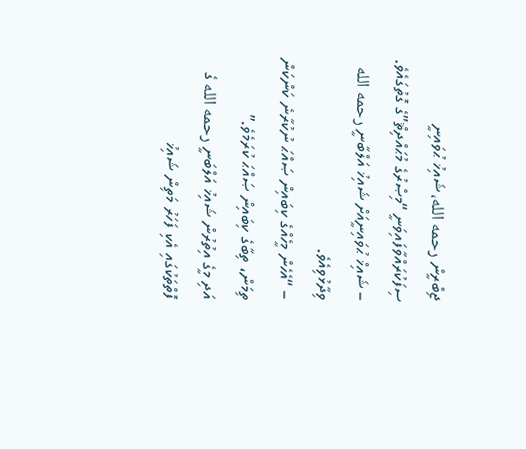ޖިބްރީން رحمه الله، ޝައިޚު ޙުވައިނީ ސިފަކުރައްވާފައިވަނީ “މިޞްރުގެ މުޙައްދިޘް”ގެ ގޮތުގައެވެ.
– ޝައިޚް ޙުވައިނީއަށް ޝައިޚު އަލްބާނީ رحمه الله ވިދާޅުވިއެވެ.
– “އެހެން މީހެއްގެ ކިބައިން ޞައްޙަ ނުކުރާނެ ކަންކަން ތިމަން، ތިބާގެ ކިބައިން ޞައްޙަ ކުރަމެވެ.”
އަދި މީގެ އިތުރުން ޝައިޚު އަލްބަނީ رحمه الله ގެ ފޮތްތަކުގައި އެކި ފަހަރު މަތިން ޝައިޚު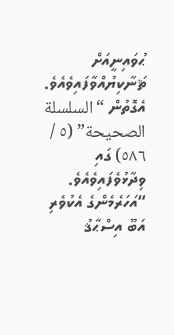ޙުވައިނީއަށް ޘަނާކިޔުއްވާފައިވެއެވެ. އެގޮތުން “السلسلة الصحيحة” (٥ / ٥٨٦) ގައި ވިދާޅުވެފައިވެއެވެ.
“އަހަރެމެންގެ އެކުވެރި އަބޫ އިސްޙާޤު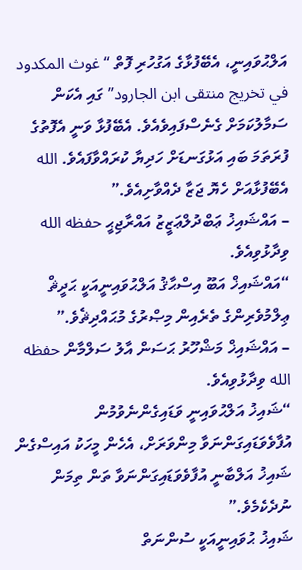އަލްޙުވައިނީ، އެބޭފުޅާގެ އަގުހުރި ފޮތް “غوث المكدود في تخريج منتقى ابن الجارود” ގައި އެކަން ސަމާލުކަމަށް ގެނެސްފައިވެއެވެ. އެބޭފުޅާ ވަނީ އެފޮތުގެ ފުރަތަމަ ބައި އަޅުގަނޑަށް ހަދިޔާ ކުރައްވާފައެވެ. الله އެބޭފުޅާއަށް ހެޔޮ ޖަޒާ ދެއްވާށިއެވެ.”
– އައްޝައިޚު ޢަބްދުލްޢަޒީޒު އައްރާޖިޙީ حفظه الله ވިދާޅުވިއެވެ.
“އައްޝައިޚް އަބޫ އިސްޙާޤު އަލްޙުވައިނީއަކީ ޙަދީޘް ޢިލްމުވެރިންގެ ތެރެއިން މިޞްރުގެ މުޙައްދިޘެވެ.”
– އައްޝައިޚް މަޝްހޫރު ޙަސަން އާލު ސަލްމާން حفظه الله ވިދާޅުވިއެވެ.
“ޝައިޚު އަލްޙުވައިނީ ވަޑައިގެންނެވުމުން އުފާވެވަޑައިގަންނަވާ މިންވަރަށް، އެހެން މީހަކު އައިސްގެން ޝައިޚު އަލްބާނީ އުފާވެވަޑައިގަންނަވާ ތަން ތިމަން ނުދެކެމެވެ.”
ޝައިޚު ޙުވައިނީއަކީ ސުންނަތް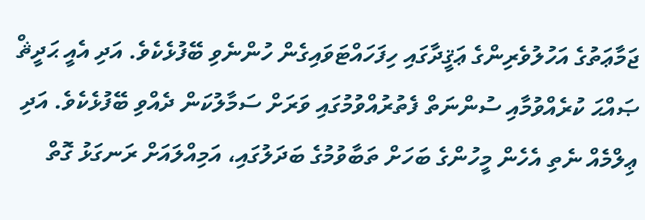ޖަމާޢަތުގެ އަހުލުވެރިންގެ ޢަޤީދާގައި ހިފަހައްޓަވައިގެން ހުންނެވި ބޭފުޅެކެވެ. އަދި އެއީ ޙަދީޘް ޞައްޙަ ކުރެއްވުމާއި ސުންނަތް ފެތުރުއްވުމުގައި ވަރަށް ސަމާލުކަން ދެއްވި ބޭފުޅެކެވެ. އަދި ޢިލްމެއް ނެތި އެހެން މީހުންގެ ބަހަށް ތަބާވުމުގެ ބަދަލުގައި، އަމިއްލައަށް ރަނގަޅު ގޮތް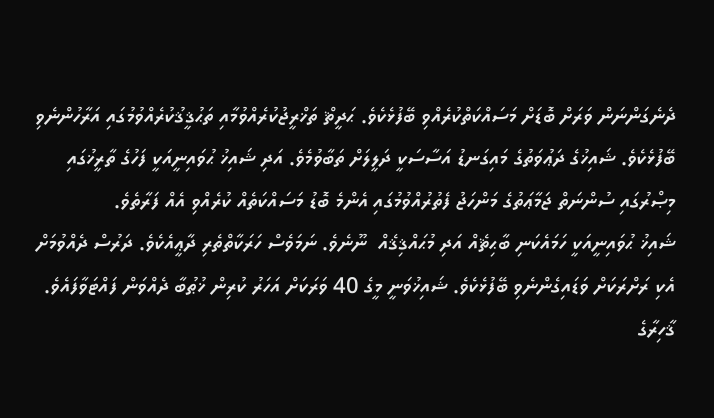ދެނެގަންނަން ވަރަށް ބޮޑަށް މަސައްކަތްކުރެއްވި ބޭފުޅެކެވެ. ޙަދީޘް ތަޚްރީޖުކުރެއްވުމާއި ތަޙުޤީޤުކުރެއްވުމުގައި އަރާހުންނެވި ބޭފުޅެކެވެ. ޝައިޚުގެ ދަޢުވަތުގެ މައިގަނޑު އަސާސަކީ ދަލީލަށް ތަބާވުމެވެ. އަދި ޝައިޚު ޙުވައިނީއަކީ ފަހުގެ ތާރީޚުގައި މިޞްރުގައި ސުންނަތް ޖަމާޢަތުގެ މަންހަޖު ފެތުރުއްވުމުގައި އެންމެ ބޮޑު މަސައްކަތެއް ކުރެއްވި އެއް ފަރާތެވެ.
ޝައިޚު ޙުވައިނީއަކީ ހަމައެކަނި ބާޙިޘެއް އަދި މުޙައްޤިޤެއް  ނޫނެވެ. ނަމަވެސް ހަރަކާތްތެރި ދާޢީއެކެވެ. ދަރުސް ދެއްވުމަށް އެކި ރަށްރަކަށް ވަޑައިގެންނެވި ބޭފުޅެކެވެ. ޝައިޚުވަނީ މީގެ 40 ވަރަކަށް އަހަރު ކުރިން ޚުޠުބާ ދެއްވަން ފައްޓަވާފައެވެ. ޤާހިރާގެ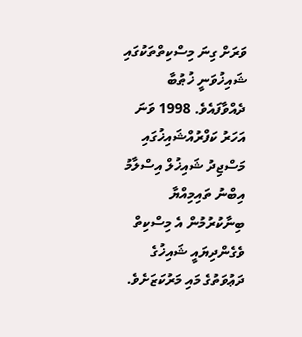ވަރަށް ގިނަ މިސްކިތްތަކުގައި ޝައިޚުވަނީ ޚުޠުބާ ދެއްވާފައެވެ. 1998 ވަނަ އަހަރު ކަފްރުއްޝައިޚުގައި މަސްޖިދު ޝައިޚުލް އިސްލާމު އިބްނު ތައިމިއްޔާ ބިނާކުރުމުން އެ މިސްކިތް ވެގެންދިޔައީ ޝައިޚުގެ ދަޢުވަތުގެ މައި މަރުކަޒަށެވެ.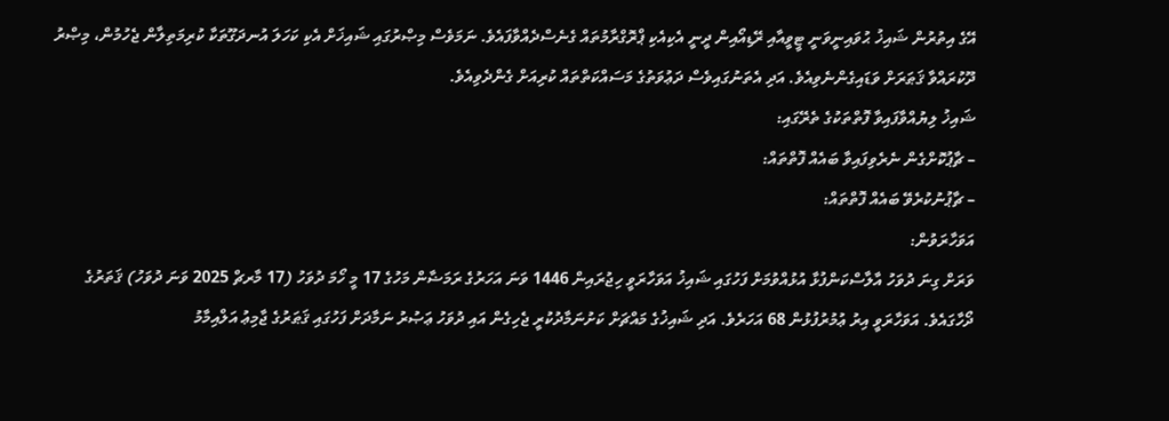އޭގެ އިތުރުން ޝައިޚު ޙުވައިނީވަނީ ޓީވީއާއި ރޭޑިއޯއިން ދީނީ އެކިއެކި ޕްރޮގްރާމުތައް ގެނެސްދެއްވާފައެވެ. ނަމަވެސް މިޞްރުގައި ޝައިޚަށް އެކި ކަހަލަ އުނދަގޫތަކާ ކުރިމަތިލާން ޖެހުމުން، މިޞްރު ދޫކުރައްވާ ޤަޠަރަށް ވަޑައިގެންނެވިއެވެ. އަދި އެތަނުގައިވެސް ދަޢުވަތުގެ މަސައްކަތްތައް ކުރިއަށް ގެންދެވިއެވެ.
ޝައިޚު ލިޔުއްވާފައިވާ ފޮތްތަކުގެ ތެރޭގައި:
– ޗާޕުކޮށްގެން ނެރެވިފައިވާ ބައެއް ފޮތްތައް:
– ޗާޕުނުކުރެވޭ ބައެއް ފޮތްތައް:
އަވަހާރަވުން:
ވަރަށް ގިނަ ދުވަހު އާލާސްކަންފުޅާ އުޅުއްވުމަށް ފަހުގައި ޝައިޚު އަވަހާރަވީ ހިޖުރައިން 1446 ވަނަ އަހަރުގެ ރަމަޟާން މަހުގެ 17 މީ ހޯމަ ދުވަހު (17 މާރޗް 2025 ވަނަ ދުވަހު) ޤަތަރުގެ ދޯހާގައެވެ. އަވަހާރަވީ އިރު ޢުމުރުފުޅުން 68 އަހަރެވެ. އަދި ޝައިޚުގެ މައްޗަށް ކަށުނަމާދުކުރީ ޖެހިގެން އައި ދުވަހު ޢަޞުރު ނަމާދަށް ފަހުގައި ޤަޠަރުގެ ޖާމިޢު އަލްއިމާމު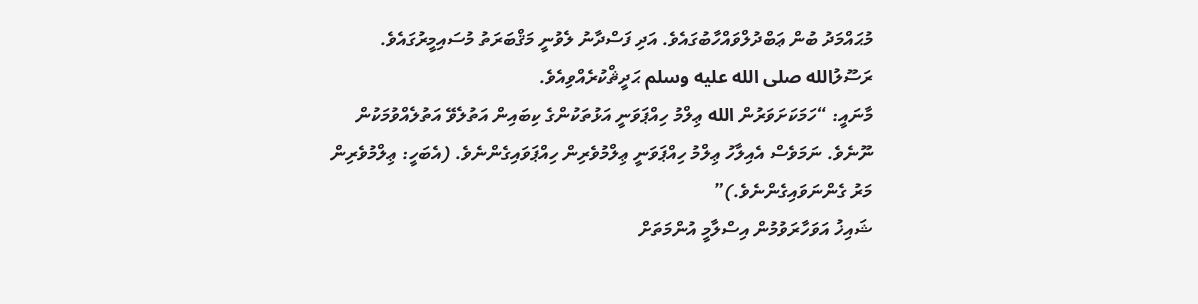މުޙައްމަދު ބުން ޢަބްދުލްވައްހާބުގައެވެ. އަދި ފަސްދާނު ލެވުނީ މަޤްބަރަތު މުސައިމީރުގައެވެ.
ރަސޫލުالله صلى الله عليه وسلم ޙަދީޘްކުރެއްވިއެވެ.
މާނައީ: “ހަމަކަށަވަރުން الله ޢިލްމު ހިއްޕަވަނީ އަޅުތަކުންގެ ކިބައިން އަތުލެވޭ އަތުލެއްވުމަކުން ނޫނެވެ. ނަމަވެސް އެއިލާހު ޢިލްމު ހިއްޕަވަނީ ޢިލްމުވެރިން ހިއްޕަވައިގެންނެވެ. (އެބަހީ: ޢިލްމުވެރިން މަރު ގެންނަވައިގެންނެވެ.)”
ޝައިޚު އަވަހާރަވުމުން އިސްލާމީ އުންމަތަށް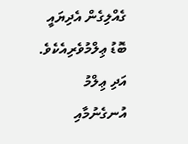ގެއްލިގެން އެދިޔައީ ބޮޑު ޢިލްމުވެރިއެކެވެ. އަދި ޢިލްމު އުނގެނުމާއި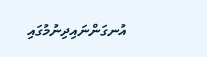އުނގަންނައިދިނުމުގައި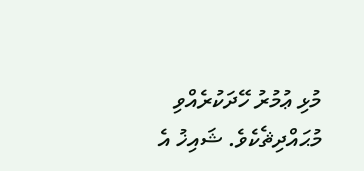މުޅި ޢުމުރު ހޭދަކުރެއްވި މުޙައްދިޘެކެވެ. ޝައިޚު އެ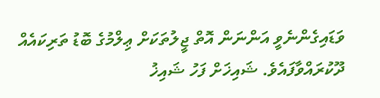ވަޑައިގެންނެވީ އަންނަން އޮތް ޖީލުތަކަށް ޢިލްމުގެ ބޮޑު ތަރިކައެއް ދޫކުރައްވާފައެވެ. ޝައިޚަށް ފަހު ޝައިޚު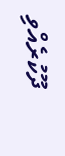ދޫކުރެއްވި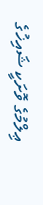ޢިލްމުގެ ވޮށަކީ ޝައިޚުގެ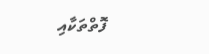ފޮތްތަކާއި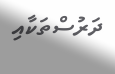ދަރުސްތަކާއި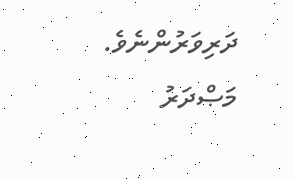ދަރިވަރުންނެވެ.
މަޞްދަރު